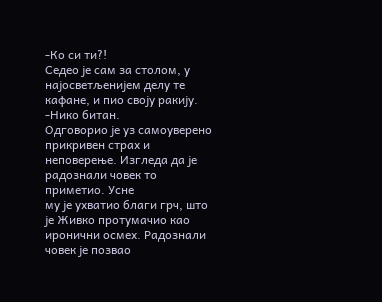-Ко си ти?!
Седео је сам за столом, у
најосветљенијем делу те кафане, и пио своју ракију.
-Нико битан.
Одговорио је уз самоуверено
прикривен страх и неповерење. Изгледа да је радознали човек то приметио. Усне
му је ухватио благи грч, што је Живко протумачио као иронични осмех. Радознали
човек је позвао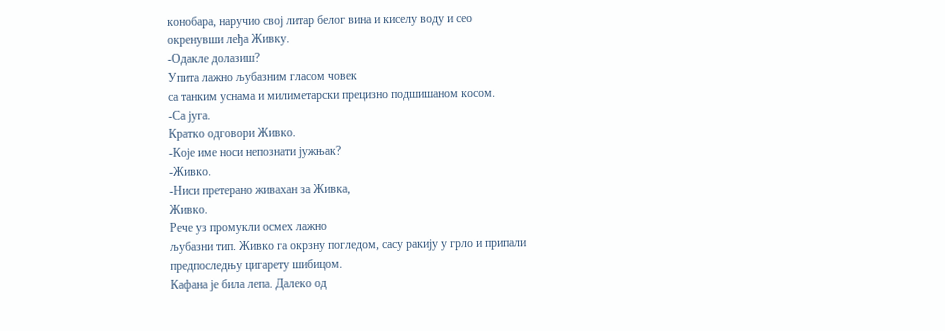конобара, наручио свој литар белог вина и киселу воду и сео
окренувши леђа Живку.
-Одакле долазиш?
Упита лажно љубазним гласом човек
са танким уснама и милиметарски прецизно подшишаном косом.
-Са југа.
Кратко одговори Живко.
-Које име носи непознати јужњак?
-Живко.
-Ниси претерано живахан за Живка,
Живко.
Рече уз промукли осмех лажно
љубазни тип. Живко га окрзну погледом, сасу ракију у грло и припали
предпоследњу цигарету шибицом.
Кафана је била лепа. Далеко од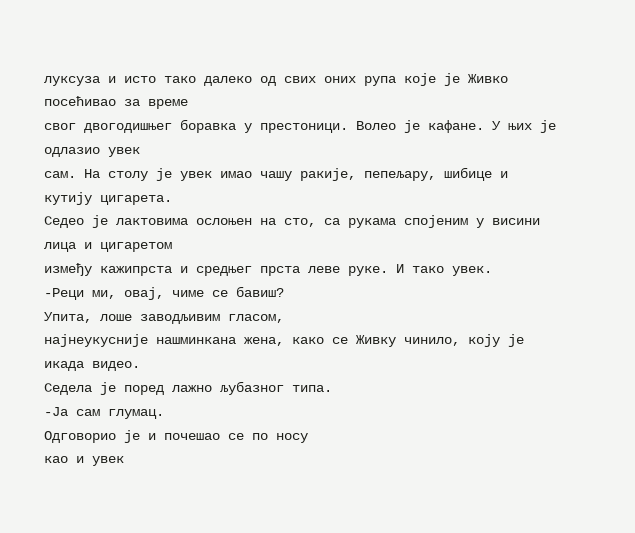луксуза и исто тако далеко од свих оних рупа које је Живко посећивао за време
свог двогодишњег боравка у престоници. Волео је кафане. У њих је одлазио увек
сам. На столу је увек имао чашу ракије, пепељару, шибице и кутију цигарета.
Седео је лактовима ослоњен на сто, са рукама спојеним у висини лица и цигаретом
између кажипрста и средњег прста леве руке. И тако увек.
-Реци ми, овај, чиме се бавиш?
Упита, лоше заводљивим гласом,
најнеукусније нашминкана жена, како се Живку чинило, коју је икада видео.
Седела је поред лажно љубазног типа.
-Ја сам глумац.
Одговорио је и почешао се по носу
као и увек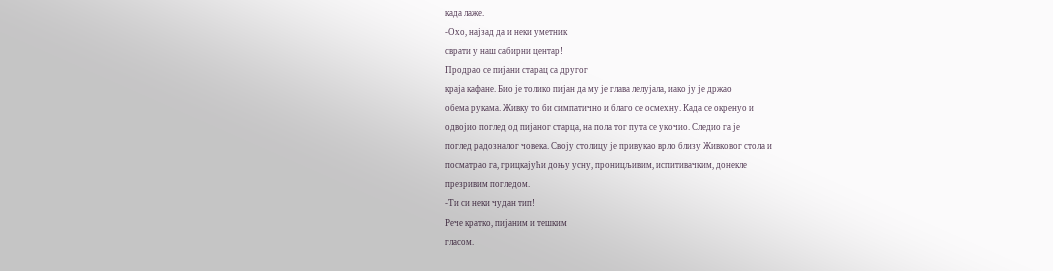када лаже.
-Охо, најзад да и неки уметник
сврати у наш сабирни центар!
Продрао се пијани старац са другог
краја кафане. Био је толико пијан да му је глава лелујала, иако ју је држао
обема рукама. Живку то би симпатично и благо се осмехну. Када се окренуо и
одвојио поглед од пијаног старца, на пола тог пута се укочио. Следио га је
поглед радозналог човека. Своју столицу је привукао врло близу Живковог стола и
посматрао га, грицкајући доњу усну, проницљивим, испитивачким, донекле
презривим погледом.
-Ти си неки чудан тип!
Рече кратко, пијаним и тешким
гласом.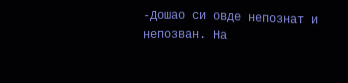-Дошао си овде непознат и
непозван. На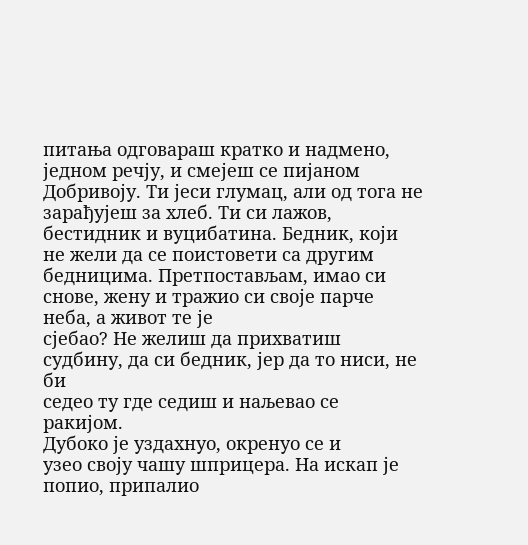питања одговараш кратко и надмено, једном речју, и смејеш се пијаном
Добривоју. Ти јеси глумац, али од тога не зарађујеш за хлеб. Ти си лажов,
бестидник и вуцибатина. Бедник, који не жели да се поистовети са другим
бедницима. Претпостављам, имао си снове, жену и тражио си своје парче неба, а живот те је
сјебао? Не желиш да прихватиш судбину, да си бедник, јер да то ниси, не би
седео ту где седиш и наљевао се ракијом.
Дубоко је уздахнуо, окренуо се и
узео своју чашу шприцера. На искап је попио, припалио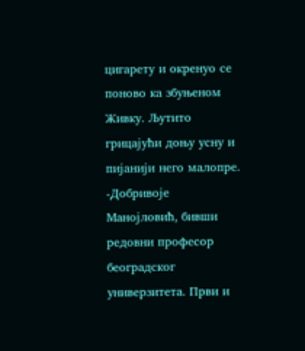цигарету и окренуо се
поново ка збуњеном Живку. Љутито грицајући доњу усну и пијанији него малопре.
-Добривоје Манојловић, бивши
редовни професор београдског универзитета. Први и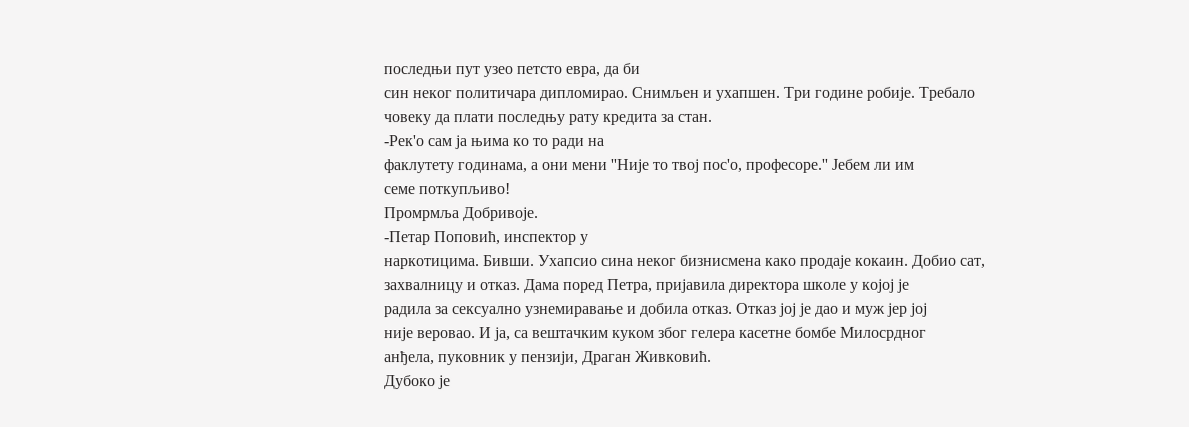последњи пут узео петсто евра, да би
син неког политичара дипломирао. Снимљен и ухапшен. Три године робије. Требало
човеку да плати последњу рату кредита за стан.
-Рек'о сам ја њима ко то ради на
факлутету годинама, а они мени ''Није то твој пос'о, професоре.'' Јебем ли им
семе поткупљиво!
Промрмља Добривоје.
-Петар Поповић, инспектор у
наркотицима. Бивши. Ухапсио сина неког бизнисмена како продаје кокаин. Добио сат,
захвалницу и отказ. Дама поред Петра, пријавила директора школе у којој је
радила за сексуално узнемиравање и добила отказ. Отказ јој је дао и муж јер јој
није веровао. И ја, са вештачким куком због гелера касетне бомбе Милосрдног
анђела, пуковник у пензији, Драган Живковић.
Дубоко је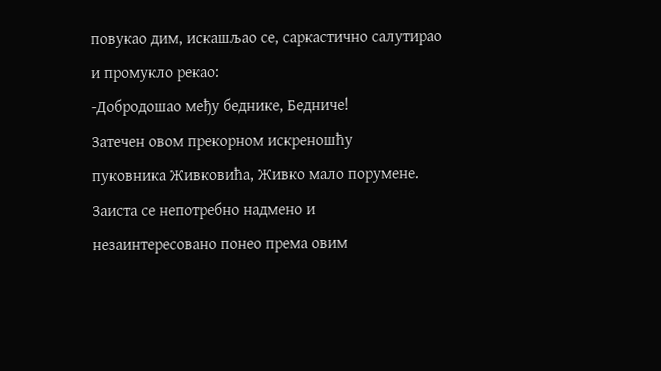повукао дим, искашљао се, саркастично салутирао
и промукло рекао:
-Добродошао међу беднике, Бедниче!
Затечен овом прекорном искреношћу
пуковника Живковића, Живко мало порумене. Заиста се непотребно надмено и
незаинтересовано понео према овим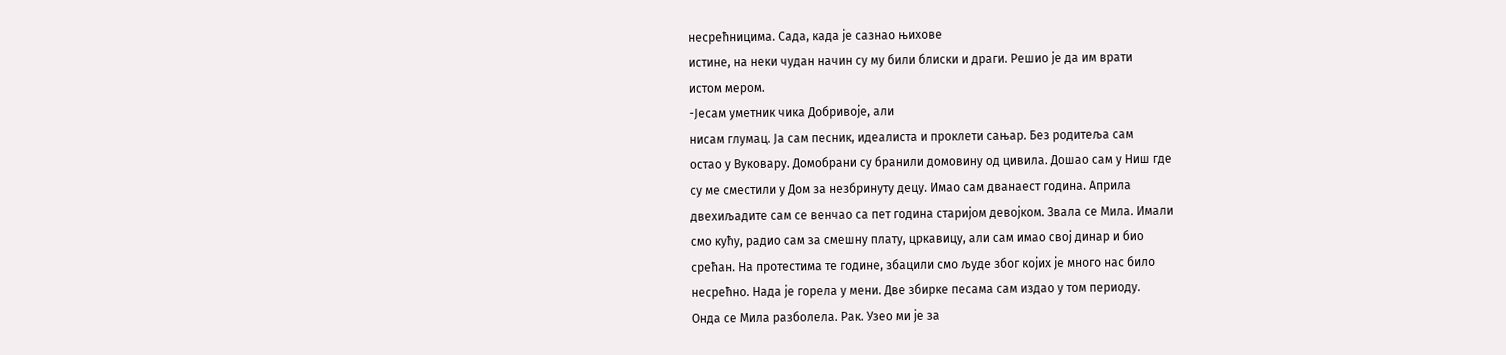несрећницима. Сада, када је сазнао њихове
истине, на неки чудан начин су му били блиски и драги. Решио је да им врати
истом мером.
-Јесам уметник чика Добривоје, али
нисам глумац. Ја сам песник, идеалиста и проклети сањар. Без родитеља сам
остао у Вуковару. Домобрани су бранили домовину од цивила. Дошао сам у Ниш где
су ме сместили у Дом за незбринуту децу. Имао сам дванаест година. Априла
двехиљадите сам се венчао са пет година старијом девојком. Звала се Мила. Имали
смо кућу, радио сам за смешну плату, цркавицу, али сам имао свој динар и био
срећан. На протестима те године, збацили смо људе због којих је много нас било
несрећно. Нада је горела у мени. Две збирке песама сам издао у том периоду.
Онда се Мила разболела. Рак. Узео ми је за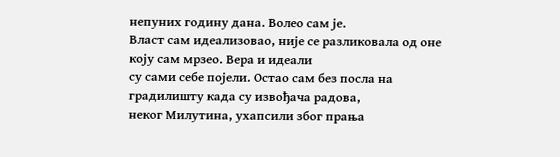непуних годину дана. Волео сам је.
Власт сам идеализовао, није се разликовала од оне коју сам мрзео. Вера и идеали
су сами себе појели. Остао сам без посла на градилишту када су извођача радова,
неког Милутина, ухапсили због прања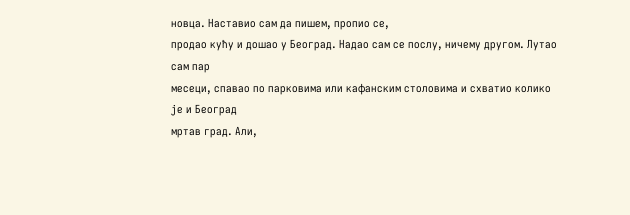новца. Наставио сам да пишем, пропио се,
продао кућу и дошао у Београд. Надао сам се послу, ничему другом. Лутао сам пар
месеци, спавао по парковима или кафанским столовима и схватио колико је и Београд
мртав град. Али,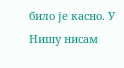било је касно. У Нишу нисам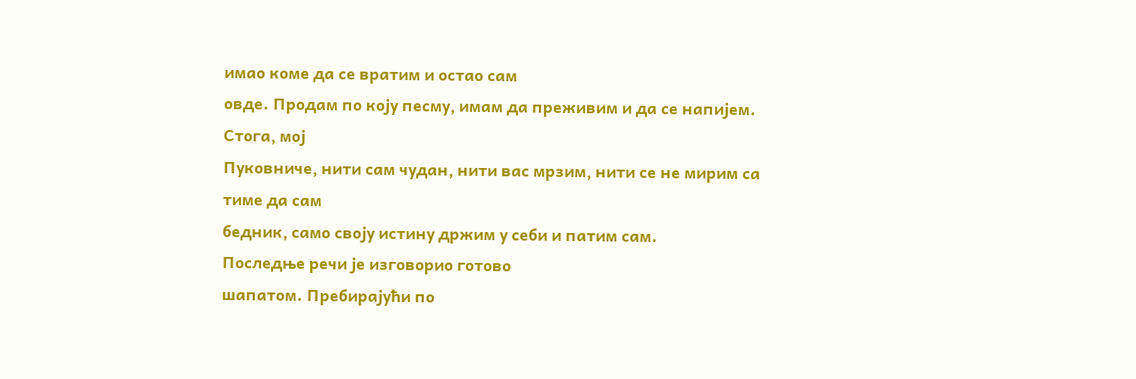имао коме да се вратим и остао сам
овде. Продам по коју песму, имам да преживим и да се напијем. Стога, мој
Пуковниче, нити сам чудан, нити вас мрзим, нити се не мирим са тиме да сам
бедник, само своју истину држим у себи и патим сам.
Последње речи је изговорио готово
шапатом. Пребирајући по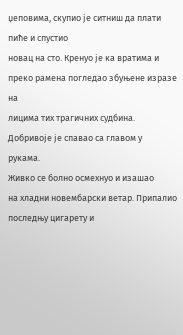џеповима, скупио је ситниш да плати пиће и спустио
новац на сто. Кренуо је ка вратима и преко рамена погледао збуњене изразе на
лицима тих трагичних судбина.
Добривоје је спавао са главом у
рукама.
Живко се болно осмехнуо и изашао
на хладни новембарски ветар. Припалио последњу цигарету и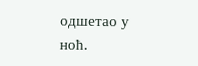одшетао у ноћ.